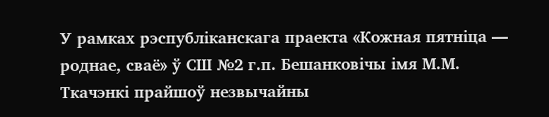У рамках рэспубліканскага праекта «Кожная пятніца — роднае, сваё» ў СШ №2 г.п. Бешанковічы імя М.М. Ткачэнкі прайшоў незвычайны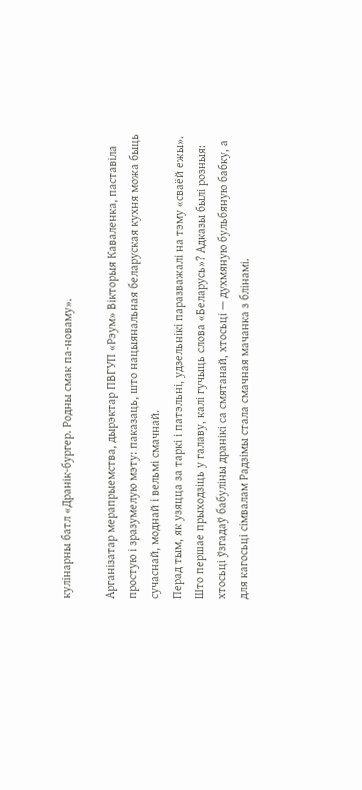кулінарны батл «Дранік-бургер. Родны смак па-новаму».

Арганізатар мерапрыемства, дырэктар ПВГУП «Рэум» Вікторыя Каваленка, паставіла простую і зразумелую мэту: паказаць, што нацыянальная беларуская кухня можа быць сучаснай, моднай і вельмі смачнай.
Перад тым, як узяцца за таркі і патэльні, удзельнікі паразважалі на тэму «сваёй ежы». Што першае прыходзіць у галаву, калі гучыць слова «Беларусь»? Адказы былі розныя: хтосьці ўзгадаў бабуліны дранікі са смятанай, хтосьці — духмяную бульбяную бабку, а для кагосьці сімвалам Радзімы стала смачная мачанка з блінамі.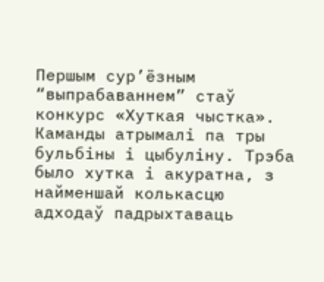Першым сур’ёзным “выпрабаваннем” стаў конкурс «Хуткая чыстка». Каманды атрымалі па тры бульбіны і цыбуліну. Трэба было хутка і акуратна, з найменшай колькасцю адходаў падрыхтаваць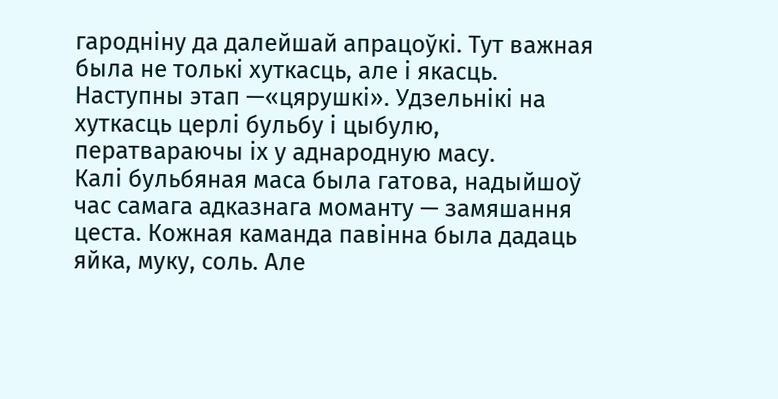гародніну да далейшай апрацоўкі. Тут важная была не толькі хуткасць, але і якасць.
Наступны этап —«цярушкі». Удзельнікі на хуткасць церлі бульбу і цыбулю, ператвараючы іх у аднародную масу.
Калі бульбяная маса была гатова, надыйшоў час самага адказнага моманту — замяшання цеста. Кожная каманда павінна была дадаць яйка, муку, соль. Але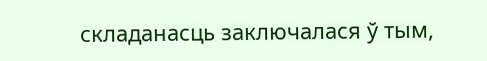складанасць заключалася ў тым,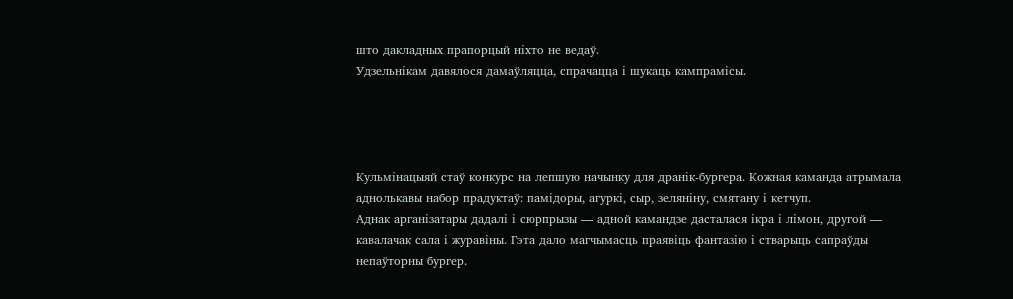што дакладных прапорцый ніхто не ведаў.
Удзельнікам давялося дамаўляцца, спрачацца і шукаць кампрамісы.




Кульмінацыяй стаў конкурс на лепшую начынку для дранік-бургера. Кожная каманда атрымала аднолькавы набор прадуктаў: памідоры, агуркі, сыр, зеляніну, смятану і кетчуп.
Аднак арганізатары дадалі і сюрпрызы — адной камандзе дасталася ікра і лімон, другой — кавалачак сала і журавіны. Гэта дало магчымасць праявіць фантазію і стварыць сапраўды непаўторны бургер.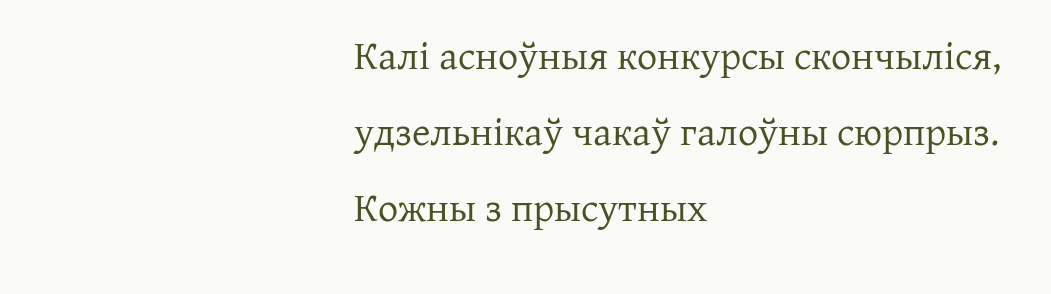Калі асноўныя конкурсы скончыліся, удзельнікаў чакаў галоўны сюрпрыз. Кожны з прысутных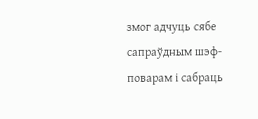змог адчуць сябе сапраўдным шэф-поварам і сабраць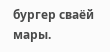бургер сваёй мары.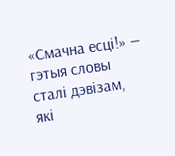«Смачна есці!» — гэтыя словы сталі дэвізам, які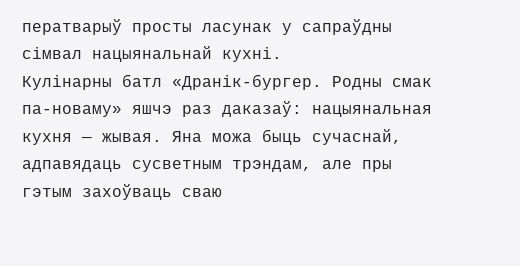ператварыў просты ласунак у сапраўдны сімвал нацыянальнай кухні.
Кулінарны батл «Дранік-бургер. Родны смак па-новаму» яшчэ раз даказаў: нацыянальная кухня — жывая. Яна можа быць сучаснай, адпавядаць сусветным трэндам, але пры гэтым захоўваць сваю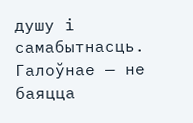душу і самабытнасць. Галоўнае — не баяцца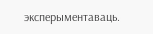эксперыментаваць.